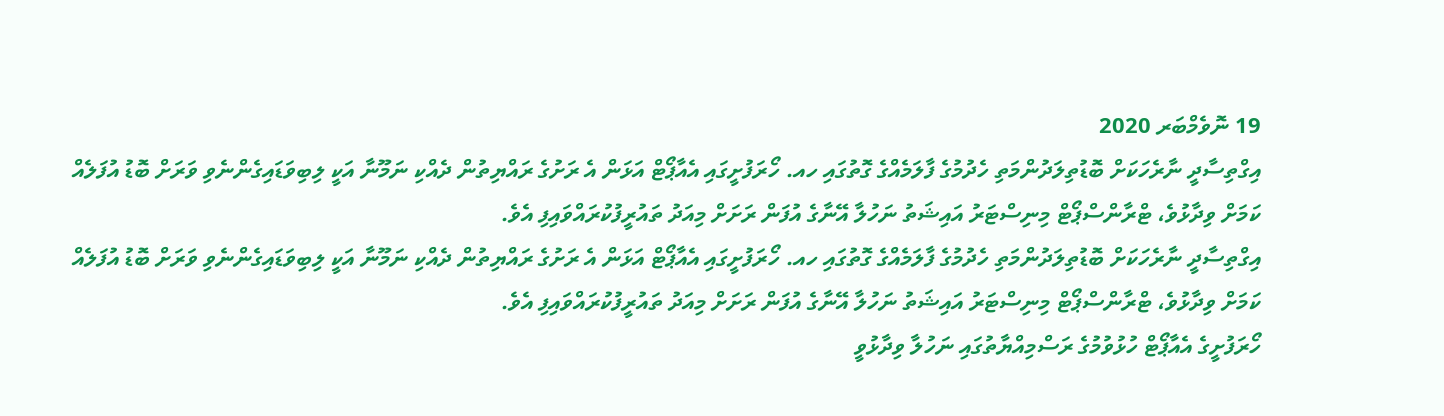19 ނޮވެމްބަރ 2020
އިގްތިސާދީ ނާރެހަކަށް ބޮޑުތިލަދުންމަތި ހެދުމުގެ ފާލަމެއްގެ ގޮތުގައި ހއ. ހޯރަފުށީގައި އެއާޕޯޓް އަޅަން އެ ރަށުގެ ރައްޔިތުން ދެއްކި ނަމޫނާ އަކީ ލިބިވަޑައިގެންނެވި ވަރަށް ބޮޑު އުފަލެއް ކަމަށް ވިދާޅުވެ، ޓްރާންސްޕޯޓް މިނިސްޓަރު އައިޝަތު ނަހުލާ އޭނާގެ އުފަން ރަށަށް މިއަދު ތައުރީފުކުރައްވައިފި އެވެ.
އިގްތިސާދީ ނާރެހަކަށް ބޮޑުތިލަދުންމަތި ހެދުމުގެ ފާލަމެއްގެ ގޮތުގައި ހއ. ހޯރަފުށީގައި އެއާޕޯޓް އަޅަން އެ ރަށުގެ ރައްޔިތުން ދެއްކި ނަމޫނާ އަކީ ލިބިވަޑައިގެންނެވި ވަރަށް ބޮޑު އުފަލެއް ކަމަށް ވިދާޅުވެ، ޓްރާންސްޕޯޓް މިނިސްޓަރު އައިޝަތު ނަހުލާ އޭނާގެ އުފަން ރަށަށް މިއަދު ތައުރީފުކުރައްވައިފި އެވެ.
ހޯރަފުށީގެ އެއާޕޯޓް ހުޅުވުމުގެ ރަސްމިއްޔާތުގައި ނަހުލާ ވިދާޅުވީ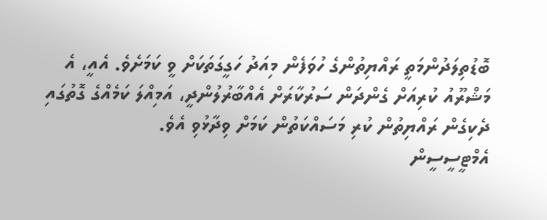ބޮޑުތިލަދުންމަތީ ރައްޔިތުންގެ ހުވަފެން މިއަދު ހަގީގަތަކަށް ވީ ކަމަށެވެ. އެއީ، އެ މަޝްރޫއު ކުރިއަށް ގެންދަން ސަރުކާރަށް އެއްބާރުލުންދީ، އަމިއްލަ ކަމެއްގެ ގޮތުގައި ދެކިގެން ރައްޔިތުން ކުރި މަސައްކަތުން ކަމަށް ވިދާޅުވި އެވެ.
އެމްޓީސީސީން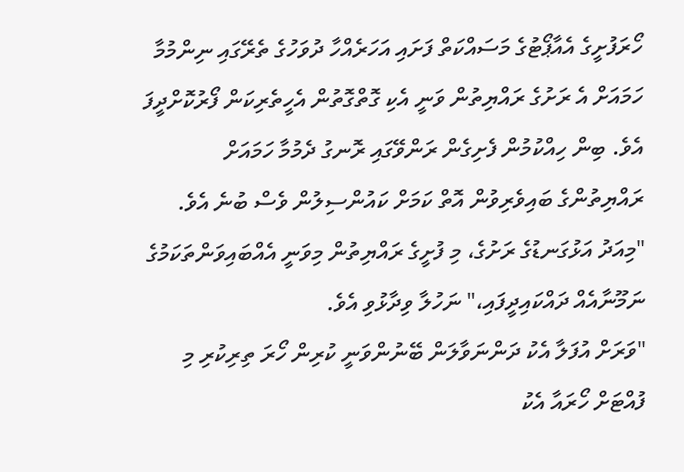ހޯރަފުށީގެ އެއާޕޯޓުގެ މަސައްކަތް ފަށައި އަހަރެއްހާ ދުވަހުގެ ތެރޭގައި ނިންމުމާ ހަމައަށް އެ ރަށުގެ ރައްޔިތުން ވަނީ އެކި ގޮތްގޮތުން އެހީތެރިކަން ފޯރުކޮށްދީފަ އެވެ. ބިން ހިއްކުމުން ފެށިގެން ރަންވޭގައި ރޮނގު ދެމުމާ ހަމައަށް ރައްޔިތުންގެ ބައިވެރިވުން އޮތް ކަމަށް ކައުންސިލުން ވެސް ބުނެ އެވެ.
"މިއަދު އަޅުގަނޑުގެ ރަށުގެ، މި ފުށީގެ ރައްޔިތުން މިވަނީ އެއްބައިވަންތަކަމުގެ ނަމޫނާއެއް ދައްކައިދީފައި،" ނަހުލާ ވިދާޅުވި އެވެ.
"ވަރަށް އުފަލާ އެކު ދަންނަވާލަން ބޭނުންވަނީ ކުރިން ހޯރަ ތިރިކުރި މި ފުއްޓަށް ހޯރައާ އެކު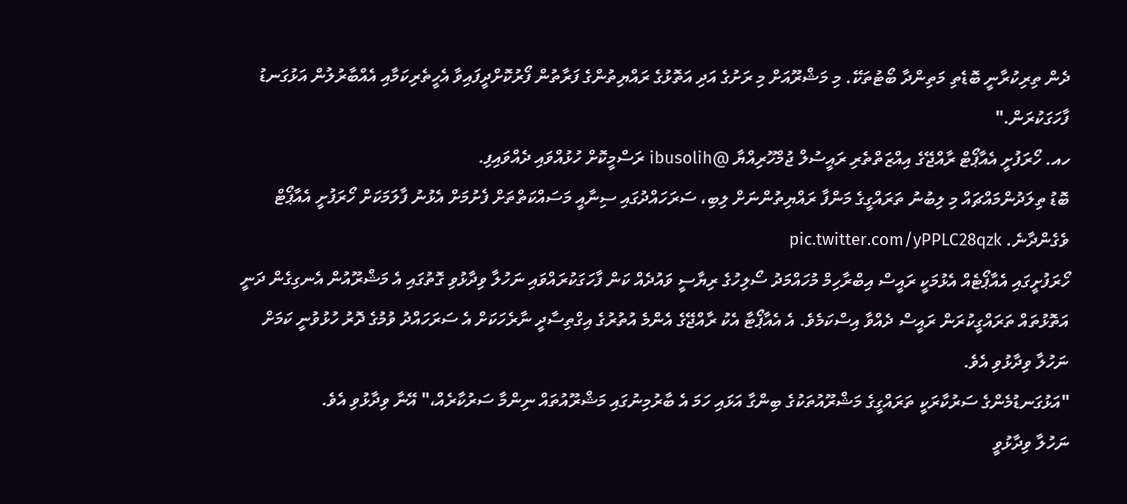ދެން ތިރިކުރާނީ ބޮޑެތި މަތިންދާ ބޯޓުތަކޭ. މި މަޝްރޫއަށް މި ރަށުގެ އަދި އަތޮޅުގެ ރައްޔިތުންގެ ފަރާތުން ފޯރުކޮށްދީފައިވާ އެހީތެރިކަމާއި އެއްބާރުލުން އަޅުގަނޑު ފާހަގަކުރަން."
ހއ. ހޯރަފުށީ އެއާޕޯޓް ރާއްޖޭގެ އިއްޒަތްތެރި ރައީސުލް ޖުމްހޫރިއްޔާ @ibusolih ރަސްމީކޮށް ހުޅުއްވައި ދެއްވައިފި.
ބޮޑު ތިލަދުންމައްޗައް މި ލިބުނު ތަރައްގީގެ މަންފާ ރައްޔިތުންނަށް ލިބި، ސަރަހައްދުގައި ސިނާއީ މަސައްކަތްތަށް ފެށުމަށް އެޅުނު ފާލަމަކަށް ހޯރަފުށީ އެއާޕޯޓް ވެގެންދާނެ. pic.twitter.com/yPPLC28qzk
ހޯރަފުށީގައި އެއާޕޯޓެއް އެޅުމަކީ ރައީސް އިބްރާހިމް މުހައްމަދު ސޯލިހުގެ ރިޔާސީ ވައުދެއް ކަން ފާހަގަކުރައްވައި ނަހުލާ ވިދާޅުވި ގޮތުގައި އެ މަޝްރޫއުން އެނގިގެން ދަނީ އަތޮޅުތައް ތަރައްގީކުރަން ރައީސް ދެއްވާ އިސްކަމެވެ. އެ އެއާޕޯޓާ އެކު ރާއްޖޭގެ އެންމެ އުތުރުގެ އިގްތިސާދީ ނާރެހަކަށް އެ ސަރަހައްދު ވުމުގެ ދޮރު ހުޅުވުނީ ކަމަށް ނަހުލާ ވިދާޅުވި އެވެ.
"އަޅުގަނޑުމެންގެ ސަރުކާރަކީ ތަރައްގީގެ މަޝްރޫއުތަކުގެ ބިންގާ އަޅައި ހަމަ އެ ބާރުމިނުގައި މަޝްރޫއުތައް ނިންމާ ސަރުކާރެއް،" އޭނާ ވިދާޅުވި އެވެ.
ނަހުލާ ވިދާޅުވީ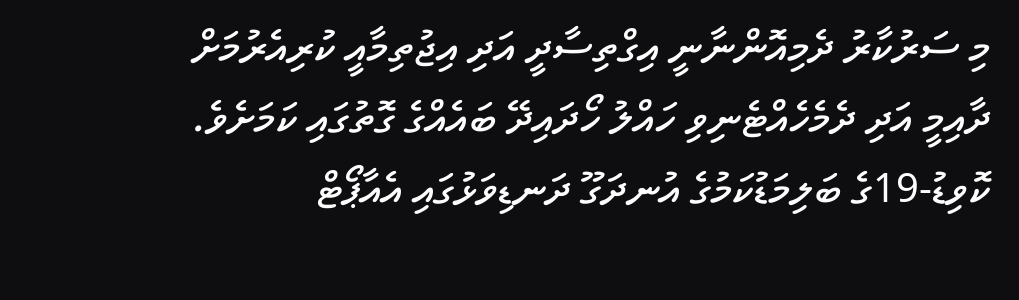މި ސަރުކާރު ދެމިއޮންނާނީ އިގްތިސާދީ އަދި އިޖުތިމާއީ ކުރިއެރުމަށް ދާއިމީ އަދި ދެމެހެއްޓެނިވި ހައްލު ހޯދައިދޭ ބައެއްގެ ގޮތުގައި ކަމަށެވެ.
ކޮވިޑު-19ގެ ބަލިމަޑުކަމުގެ އުނދަގޫ ދަނޑިވަޅުގައި އެއާޕޯޓް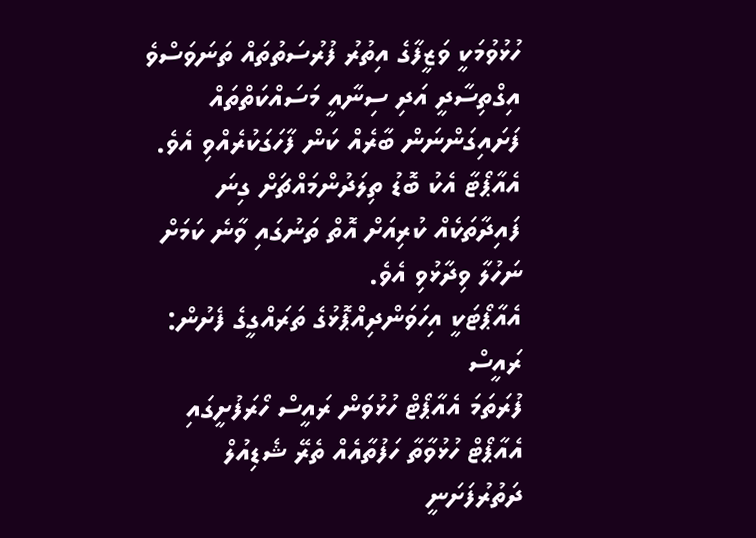ހުޅުވުމަކީ ވަޒީފާގެ އިތުރު ފުރުސަތުތައް ތަނަވަސްވެ އިގްތިސާދީ އަދި ސިނާއީ މަސައްކަތްތައް ފަށައިގަންނަން ބާރެއް ކަން ފާހަގަކުރެއްވި އެވެ. އެއާޕޯޓާ އެކު ބޮޑު ތިލަދުންމައްޗަށް ގިނަ ފައިދާތަކެއް ކުރިއަށް އޮތް ތަނުގައި ވާނެ ކަމަށް ނަހުލާ ވިދާޅުވި އެވެ.
އެއާޕޯޓަކީ އިހަވަންދިއްޕޮޅުގެ ތަރައްގީގެ ފެށުން: ރައީސް
ފުރަތަމަ އެއާޕޯޓް ހުޅުވަން ރައީސް ހޯރަފުށީގައި
އެއާޕޯޓް ހުޅުވާތާ ހަފުތާއެއް ތެރޭ ޝެޑިއުލް ދަތުރުފަށަނީ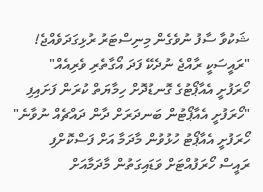ޝަކުވާ ސާފު ނުވެގެން މިނިސްޓަރު ރުޅިގަދަވެއްޖެ!
"ރައީސަކީ ރާއްޖެ ނުދެކޭ ފަދަ އޯގާތެރި ވެރިއެއް"
ހޯރަފުށީ އެއާޕޯޓުގެ ގޮނޑުދޮށް ހިމާޔަތް ކުރަން ފަށައިފި
"ހޯރަފުށީ އެއާޕޯޓުން ބަނދަރަށް ދާން ދައްޗެއް ނުވާނެ"
ހޯރަފުށީ އެއާޕޯޓު ހުޅުވުން މާދަމާ އަށް ފަސްކޮށްފި
ރައީސް ހޯރަފުއްޓަށް ވަޑައިގަތުން މާދަމާއަށް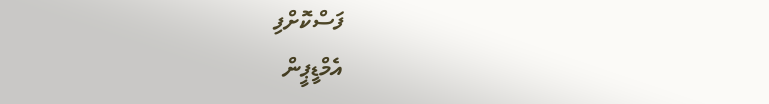ފަސްކޮށްފި
އެމްޑީޕީން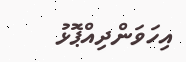އިހަވަންދިއްޕޮޅު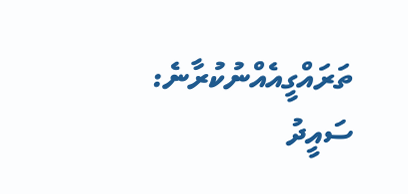ތަރައްގީއެއްނުކުރާނެ: ސައީދު